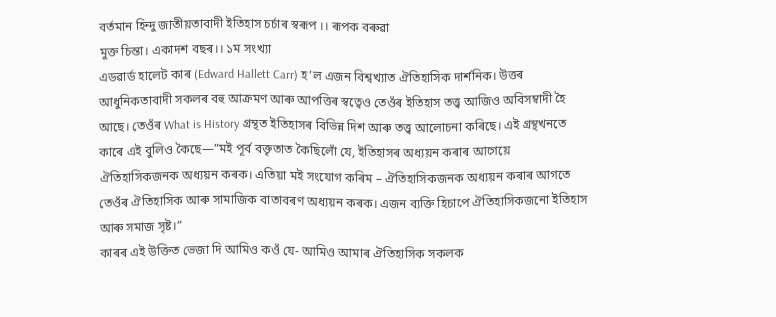বৰ্তমান হিন্দু জাতীয়তাবাদী ইতিহাস চৰ্চাৰ স্বৰূপ ।। ৰূপক বৰুৱা
মুক্ত চিন্তা। একাদশ বছৰ।। ১ম সংখ্যা
এডৱাৰ্ড হালেট কাৰ (Edward Hallett Carr) হ’ল এজন বিশ্বখ্যাত ঐতিহাসিক দাৰ্শনিক। উত্তৰ আধুনিকতাবাদী সকলৰ বহু আক্ৰমণ আৰু আপত্তিৰ স্বত্বেও তেওঁৰ ইতিহাস তত্ত্ব আজিও অবিসম্বাদী হৈ আছে। তেওঁৰ What is History গ্ৰন্থত ইতিহাসৰ বিভিন্ন দিশ আৰু তত্ত্ব আলোচনা কৰিছে। এই গ্ৰন্থখনতে কাৰে এই বুলিও কৈছে—”মই পূৰ্ব বক্তৃতাত কৈছিলোঁ যে, ইতিহাসৰ অধ্যয়ন কৰাৰ আগেয়ে ঐতিহাসিকজনক অধ্যয়ন কৰক। এতিয়া মই সংযোগ কৰিম – ঐতিহাসিকজনক অধ্যয়ন কৰাৰ আগতে তেওঁৰ ঐতিহাসিক আৰু সামাজিক বাতাবৰণ অধ্যয়ন কৰক। এজন ব্যক্তি হিচাপে ঐতিহাসিকজনো ইতিহাস আৰু সমাজ সৃষ্ট।”
কাৰৰ এই উক্তিত ভেজা দি আমিও কওঁ যে- আমিও আমাৰ ঐতিহাসিক সকলক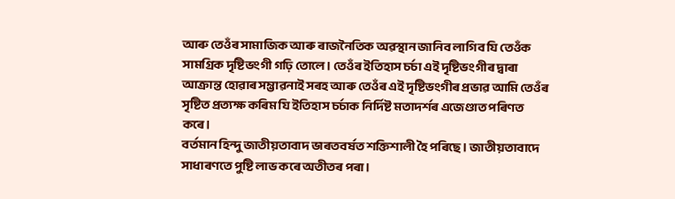আৰু তেওঁৰ সামাজিক আৰু ৰাজনৈতিক অৱস্থান জানিব লাগিব যি তেওঁক সামগ্ৰিক দৃষ্টিভংগী গঢ়ি তোলে। তেওঁৰ ইতিহাস চৰ্চা এই দৃষ্টিভংগীৰ দ্বাৰা আক্ৰান্ত হোৱাৰ সম্ভাৱনাই সৰহ আৰু তেওঁৰ এই দৃষ্টিভংগীৰ প্ৰভাৱ আমি তেওঁৰ সৃষ্টিত প্ৰত্যক্ষ কৰিম যি ইতিহাস চৰ্চাক নিৰ্দিষ্ট মতাদৰ্শৰ এজেণ্ডাত পৰিণত কৰে।
বৰ্তমান হিন্দু জাতীয়তাবাদ ভাৰতবৰ্ষত শক্তিশালী হৈ পৰিছে। জাতীয়তাবাদে সাধাৰণতে পুষ্টি লাভ কৰে অতীতৰ পৰা।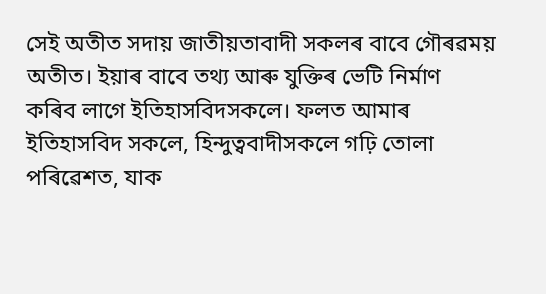সেই অতীত সদায় জাতীয়তাবাদী সকলৰ বাবে গৌৰৱময় অতীত। ইয়াৰ বাবে তথ্য আৰু যুক্তিৰ ভেটি নিৰ্মাণ কৰিব লাগে ইতিহাসবিদসকলে। ফলত আমাৰ ইতিহাসবিদ সকলে, হিন্দুত্ববাদীসকলে গঢ়ি তোলা পৰিৱেশত, যাক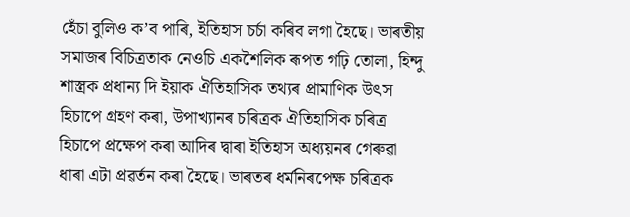হেঁচা বুলিও ক’ব পাৰি, ইতিহাস চৰ্চা কৰিব লগা হৈছে। ভাৰতীয় সমাজৰ বিচিত্ৰতাক নেওচি একশৈলিক ৰূপত গঢ়ি তোলা, হিন্দু শাস্ত্ৰক প্ৰধান্য দি ইয়াক ঐতিহাসিক তথ্যৰ প্ৰামাণিক উৎস হিচাপে গ্ৰহণ কৰা, উপাখ্যানৰ চৰিত্ৰক ঐতিহাসিক চৰিত্ৰ হিচাপে প্ৰক্ষেপ কৰা আদিৰ দ্বাৰা ইতিহাস অধ্যয়নৰ গেৰুৱা ধাৰা এটা প্ৰৱৰ্তন কৰা হৈছে। ভাৰতৰ ধৰ্মনিৰপেক্ষ চৰিত্ৰক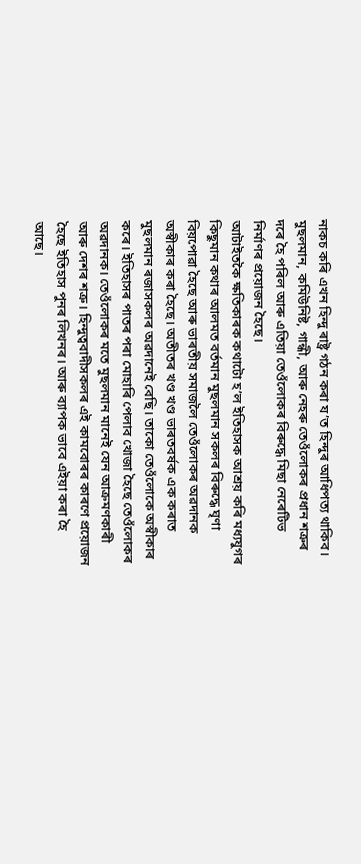নাকচ কৰি এখন হিন্দু ৰাষ্ট্ৰ গঠন কৰা য’ত হিন্দুৰ আধিপত্য থাকিব। মুছলমান, কমিউনিষ্ট, গান্ধী, আৰু নেহৰু তেওঁলোকৰ প্ৰধান শত্ৰুৰ দৰে হৈ পৰিল আৰু এতিয়া তেওঁলোকৰ বিৰুদ্ধে মিছা নেৰেটিভ নিৰ্মাণৰ প্ৰয়োজন হৈছে।
আটাইতকৈ ক্ষতিকাৰক কথাটো হ’ল ইতিহাসক আশ্ৰয় কৰি মধ্যযুগৰ কিছুমান কথাৰ আলমত বৰ্তমান মুছলমান সকলৰ বিৰুদ্ধে ঘৃণা বিয়পোৱা হৈছে আৰু ভাৰতীয় সমাজলৈ তেওঁলোকৰ অৱদানক অস্বীকাৰ কৰা হৈছে। অতীতৰ খণ্ড খণ্ড ভাৰতবৰ্ষক এক কৰাত মুছলমান ৰজাসকলৰ অৱদানেই বেছি। তাকো তেওঁলোকে অস্বীকাৰ কৰে। ইতিহাসৰ পাতৰ পৰা মোহাৰি পেলাব খোজা হৈছে তেওঁলোকৰ অৱদানক। তেওঁলোকৰ মতে মুছলমান মানেই যেন আক্ৰমণকাৰী আৰু দেশৰ শত্ৰু। হিন্দুত্ববাদীসকলৰ এই কামবোৰৰ কাৰণে প্ৰয়োজন হৈছে ইতিহাস পুনৰ লিখনৰ। আৰু ব্যাপক ভাবে এইয়া কৰা হৈ আছে।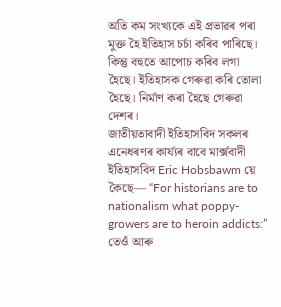অতি কম সংখ্যকে এই প্ৰভাৱৰ পৰা মুক্ত হৈ ইতিহাস চৰ্চা কৰিব পাৰিছে। কিন্তু বহুতে আপোচ কৰিব লগা হৈছে। ইতিহাসক গেৰুৱা কৰি তোলা হৈছে। নিৰ্মাণ কৰা হৈছে গেৰুৱা দেশৰ।
জাতীয়তাবাদী ইতিহাসবিদ সকলৰ এনেধৰণৰ কাৰ্য্যৰ বাবে মাৰ্ক্সবাদী ইতিহাসবিদ Eric Hobsbawm য়ে কৈছে— “For historians are to nationalism what poppy-growers are to heroin addicts:” তেওঁ আৰু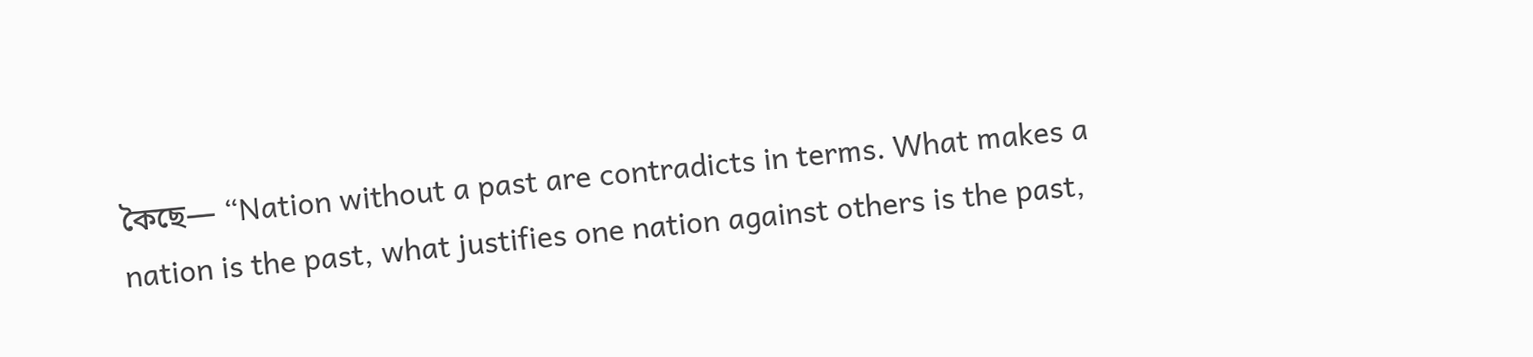কৈছে— “Nation without a past are contradicts in terms. What makes a nation is the past, what justifies one nation against others is the past,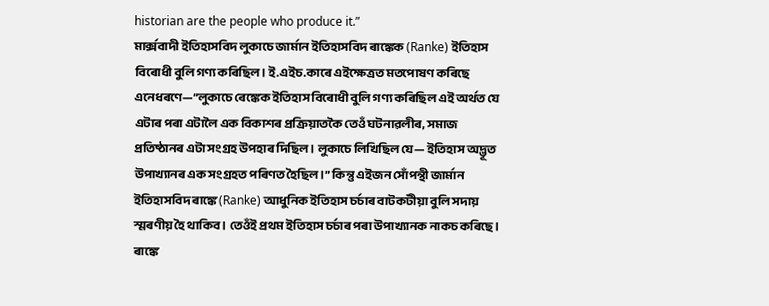historian are the people who produce it.”
মাৰ্ক্সবাদী ইতিহাসবিদ লুকাচে জাৰ্মান ইতিহাসবিদ ৰাঙ্কেক (Ranke) ইতিহাস বিৰোধী বুলি গণ্য কৰিছিল। ই.এইচ.কাৰে এইক্ষেত্ৰত মতপোষণ কৰিছে এনেধৰণে—”লুকাচে ৰেঙ্কেক ইতিহাস বিৰোধী বুলি গণ্য কৰিছিল এই অৰ্থত যে এটাৰ পৰা এটালৈ এক বিকাশৰ প্ৰক্ৰিয়াতকৈ তেওঁ ঘটনাৱলীৰ, সমাজ প্ৰতিষ্ঠানৰ এটা সংগ্ৰহ উপহাৰ দিছিল। লুকাচে লিখিছিল যে— ইতিহাস অদ্ভূত উপাখ্যানৰ এক সংগ্ৰহত পৰিণত হৈছিল।” কিন্তু এইজন সোঁপন্থী জাৰ্মান ইতিহাসবিদ ৰাঙ্কে (Ranke) আধুনিক ইতিহাস চৰ্চাৰ বাটকটীয়া বুলি সদায় স্মৰণীয় হৈ থাকিব। তেওঁই প্ৰথম ইতিহাস চৰ্চাৰ পৰা উপাখ্যানক নাকচ কৰিছে। ৰাঙ্কে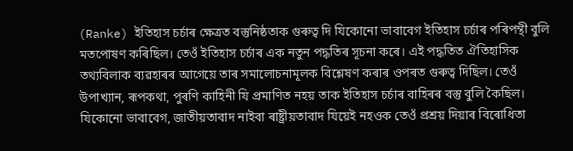(Ranke) ইতিহাস চৰ্চাৰ ক্ষেত্ৰত বস্তুনিষ্ঠতাক গুৰুত্ব দি যিকোনো ভাবাবেগ ইতিহাস চৰ্চাৰ পৰিপন্থী বুলি মতপোষণ কৰিছিল। তেওঁ ইতিহাস চৰ্চাৰ এক নতুন পদ্ধতিৰ সূচনা কৰে। এই পদ্ধতিত ঐতিহাসিক তথ্যবিলাক ব্যৱহাৰৰ আগেয়ে তাৰ সমালোচনামূলক বিশ্লেষণ কৰাৰ ওপৰত গুৰুত্ব দিছিল। তেওঁ উপাখ্যান, ৰূপকথা, পুৰণি কাহিনী যি প্ৰমাণিত নহয় তাক ইতিহাস চৰ্চাৰ বাহিৰৰ বস্তু বুলি কৈছিল। যিকোনো ভাবাবেগ, জাতীয়তাবাদ নাইবা ৰাষ্ট্ৰীয়তাবাদ যিয়েই নহওক তেওঁ প্ৰশ্ৰয় দিয়াৰ বিৰোধিতা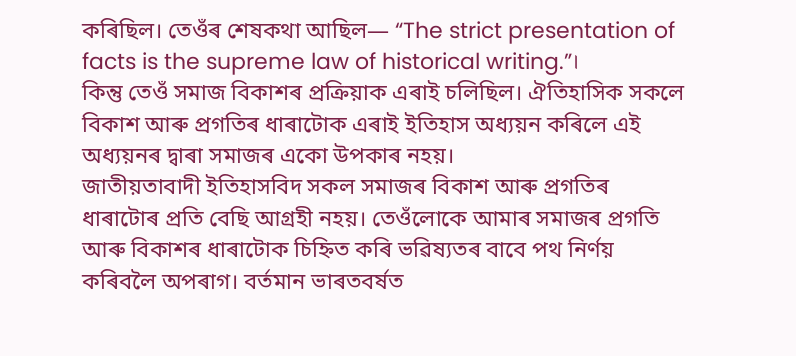কৰিছিল। তেওঁৰ শেষকথা আছিল— “The strict presentation of facts is the supreme law of historical writing.”।
কিন্তু তেওঁ সমাজ বিকাশৰ প্ৰক্ৰিয়াক এৰাই চলিছিল। ঐতিহাসিক সকলে বিকাশ আৰু প্ৰগতিৰ ধাৰাটোক এৰাই ইতিহাস অধ্যয়ন কৰিলে এই অধ্যয়নৰ দ্বাৰা সমাজৰ একো উপকাৰ নহয়।
জাতীয়তাবাদী ইতিহাসবিদ সকল সমাজৰ বিকাশ আৰু প্ৰগতিৰ ধাৰাটোৰ প্ৰতি বেছি আগ্ৰহী নহয়। তেওঁলোকে আমাৰ সমাজৰ প্ৰগতি আৰু বিকাশৰ ধাৰাটোক চিহ্নিত কৰি ভৱিষ্যতৰ বাবে পথ নিৰ্ণয় কৰিবলৈ অপৰাগ। বৰ্তমান ভাৰতবৰ্ষত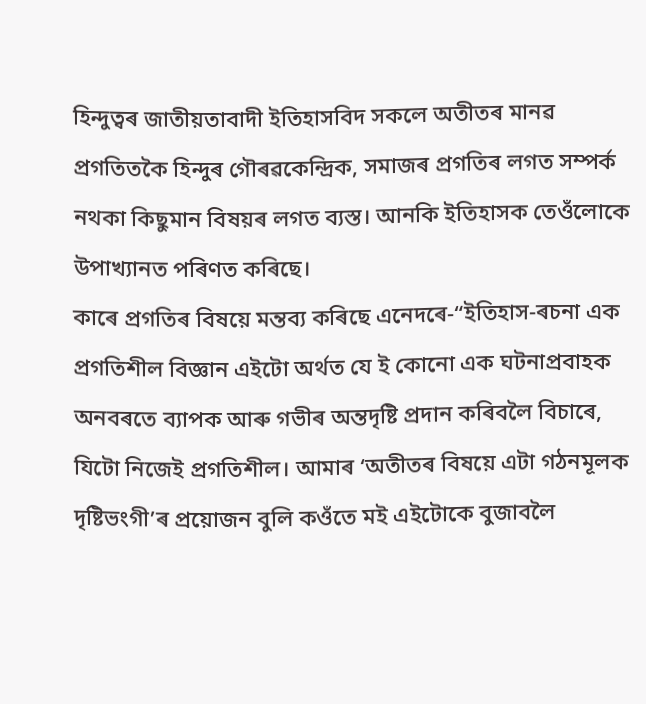হিন্দুত্বৰ জাতীয়তাবাদী ইতিহাসবিদ সকলে অতীতৰ মানৱ প্ৰগতিতকৈ হিন্দুৰ গৌৰৱকেন্দ্ৰিক, সমাজৰ প্ৰগতিৰ লগত সম্পৰ্ক নথকা কিছুমান বিষয়ৰ লগত ব্যস্ত। আনকি ইতিহাসক তেওঁলোকে উপাখ্যানত পৰিণত কৰিছে।
কাৰে প্ৰগতিৰ বিষয়ে মন্তব্য কৰিছে এনেদৰে-“ইতিহাস-ৰচনা এক প্ৰগতিশীল বিজ্ঞান এইটো অৰ্থত যে ই কোনো এক ঘটনাপ্ৰবাহক অনবৰতে ব্যাপক আৰু গভীৰ অন্তদৃষ্টি প্ৰদান কৰিবলৈ বিচাৰে, যিটো নিজেই প্ৰগতিশীল। আমাৰ ‘অতীতৰ বিষয়ে এটা গঠনমূলক দৃষ্টিভংগী’ৰ প্ৰয়োজন বুলি কওঁতে মই এইটোকে বুজাবলৈ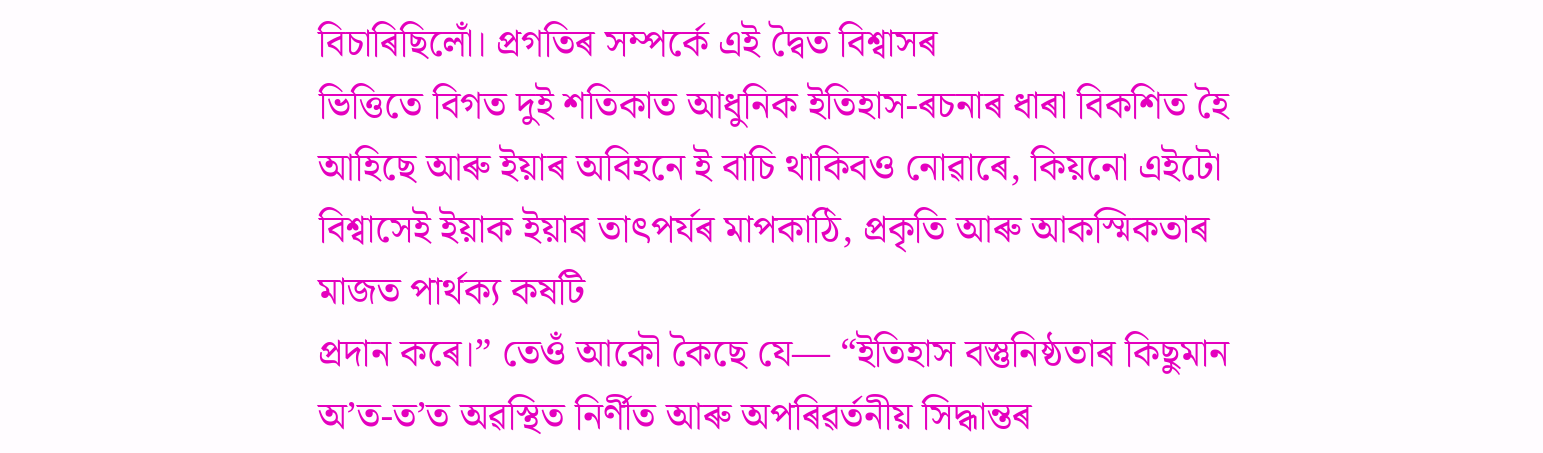বিচাৰিছিলোঁ। প্ৰগতিৰ সম্পৰ্কে এই দ্বৈত বিশ্বাসৰ
ভিত্তিতে বিগত দুই শতিকাত আধুনিক ইতিহাস-ৰচনাৰ ধাৰা বিকশিত হৈ আহিছে আৰু ইয়াৰ অবিহনে ই বাচি থাকিবও নোৱাৰে, কিয়নো এইটো বিশ্বাসেই ইয়াক ইয়াৰ তাৎপৰ্যৰ মাপকাঠি, প্ৰকৃতি আৰু আকস্মিকতাৰ মাজত পাৰ্থক্য কষটি
প্ৰদান কৰে।” তেওঁ আকৌ কৈছে যে— “ইতিহাস বস্তুনিষ্ঠতাৰ কিছুমান অ’ত-ত’ত অৱস্থিত নিৰ্ণীত আৰু অপৰিৱৰ্তনীয় সিদ্ধান্তৰ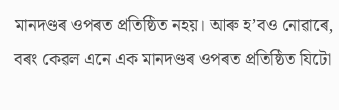মানদণ্ডৰ ওপৰত প্ৰতিষ্ঠিত নহয়। আৰু হ’বও নোৱাৰে, বৰং কেৱল এনে এক মানদণ্ডৰ ওপৰত প্ৰতিষ্ঠিত যিটো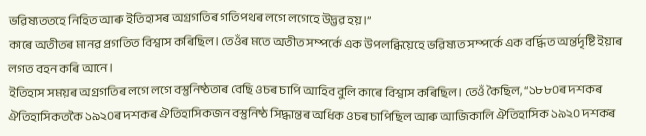ভৱিষ্যততহে নিহিত আৰু ইতিহাসৰ অগ্ৰগতিৰ গতিপথৰ লগে লগেহে উদ্ভৱ হয়।”
কাৰে অতীতৰ মানৱ প্ৰগতিত বিশ্বাস কৰিছিল। তেওঁৰ মতে অতীত সম্পৰ্কে এক উপলব্ধিয়েহে ভৱিষ্যত সম্পৰ্কে এক বৰ্দ্ধিত অন্তৰ্দৃষ্টি ইয়াৰ লগত বহন কৰি আনে।
ইতিহাস সময়ৰ অগ্ৰগতিৰ লগে লগে বস্তুনিষ্ঠতাৰ বেছি ওচৰ চাপি আহিব বুলি কাৰে বিশ্বাস কৰিছিল। তেওঁ কৈছিল, “১৮৮০ৰ দশকৰ ঐতিহাসিকতকৈ ১৯২০ৰ দশকৰ ঐতিহাসিকজন বস্তুনিষ্ঠ সিদ্ধান্তৰ অধিক ওচৰ চাপিছিল আৰু আজিকালি ঐতিহাসিক ১৯২০ দশকৰ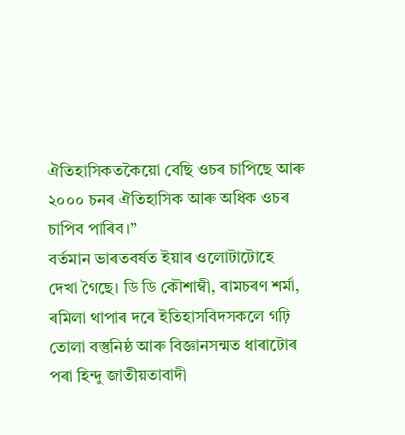ঐতিহাসিকতকৈয়ো বেছি ওচৰ চাপিছে আৰু ২০০০ চনৰ ঐতিহাসিক আৰু অধিক ওচৰ চাপিব পাৰিব।”
বৰ্তমান ভাৰতবৰ্ষত ইয়াৰ ওলোটাটোহে দেখা গৈছে। ডি ডি কৌশাম্বী, ৰামচৰণ শৰ্মা, ৰমিলা থাপাৰ দৰে ইতিহাসবিদসকলে গঢ়ি তোলা বস্তুনিষ্ঠ আৰু বিজ্ঞানসন্মত ধাৰাটোৰ পৰা হিন্দু জাতীয়তাবাদী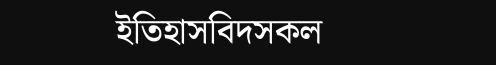ইতিহাসবিদসকল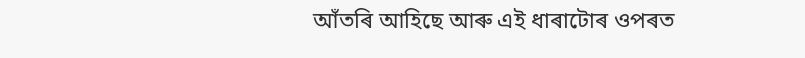আঁতৰি আহিছে আৰু এই ধাৰাটোৰ ওপৰত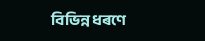বিভিন্ন ধৰণে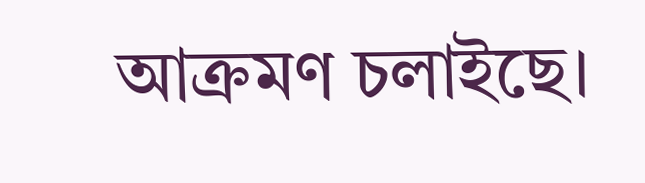আক্ৰমণ চলাইছে।